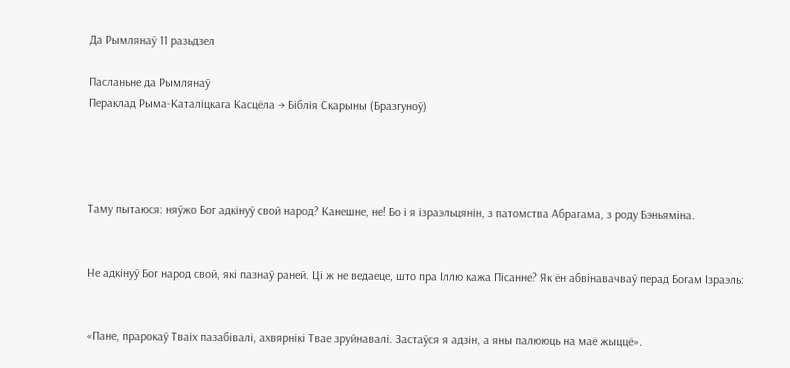Да Рымлянаў 11 разьдзел

Пасланьне да Рымлянаў
Пераклад Рыма-Каталіцкага Касцёла → Біблія Скарыны (Бразгуноў)




Таму пытаюся: няўжо Бог адкінуў свой народ? Канешне, не! Бо і я ізраэльцянін, з патомства Абрагама, з роду Бэньяміна.


Не адкінуў Бог народ свой, які пазнаў раней. Ці ж не ведаеце, што пра Іллю кажа Пісанне? Як ён абвінавачваў перад Богам Ізраэль:


«Пане, прарокаў Тваіх пазабівалі, ахвярнікі Твае зруйнавалі. Застаўся я адзін, а яны палююць на маё жыццё».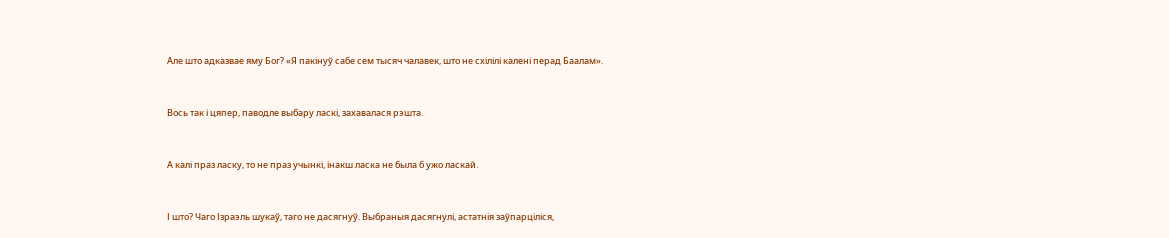Але што адказвае яму Бог? «Я пакінуў сабе сем тысяч чалавек, што не схілілі калені перад Баалам».


Вось так і цяпер, паводле выбару ласкі, захавалася рэшта.


А калі праз ласку, то не праз учынкі, інакш ласка не была б ужо ласкай.


І што? Чаго Ізраэль шукаў, таго не дасягнуў. Выбраныя дасягнулі, астатнія заўпарціліся,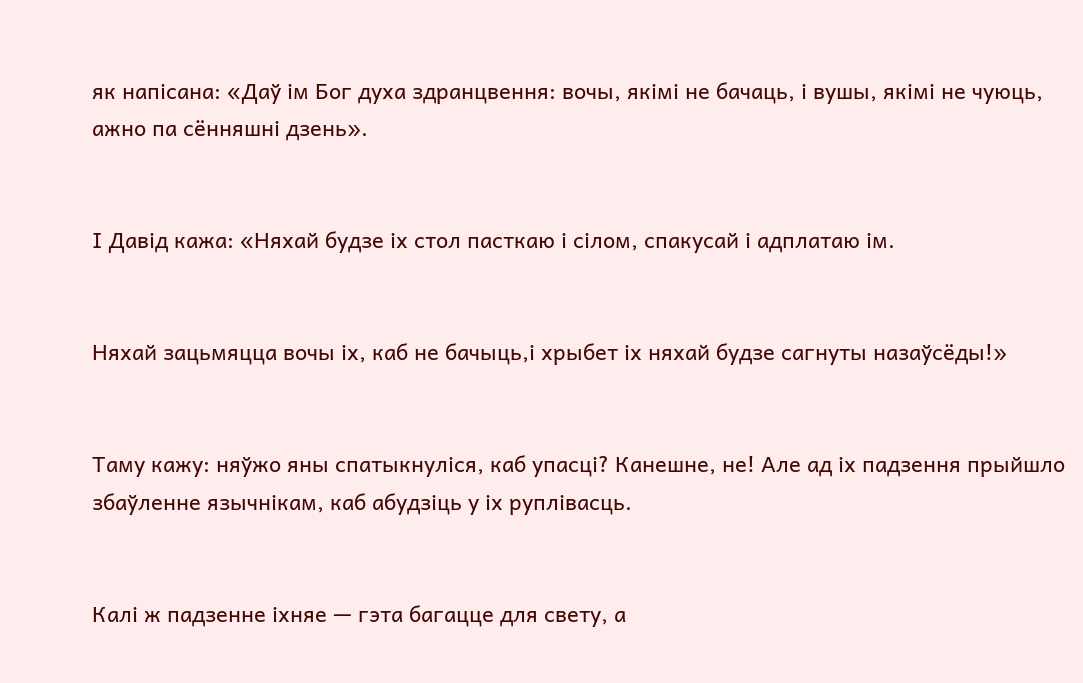як напісана: «Даў ім Бог духа здранцвення: вочы, якімі не бачаць, і вушы, якімі не чуюць, ажно па сённяшні дзень».


І Давід кажа: «Няхай будзе іх стол пасткаю і сілом, спакусай і адплатаю ім.


Няхай зацьмяцца вочы іх, каб не бачыць,і хрыбет іх няхай будзе сагнуты назаўсёды!»


Таму кажу: няўжо яны спатыкнуліся, каб упасці? Канешне, не! Але ад іх падзення прыйшло збаўленне язычнікам, каб абудзіць у іх руплівасць.


Калі ж падзенне іхняе — гэта багацце для свету, а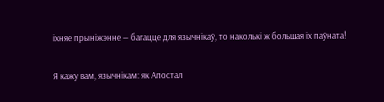іхняе прыніжэнне — багацце для язычнікаў, то наколькі ж большая іх паўната!


Я кажу вам, язычнікам: як Апостал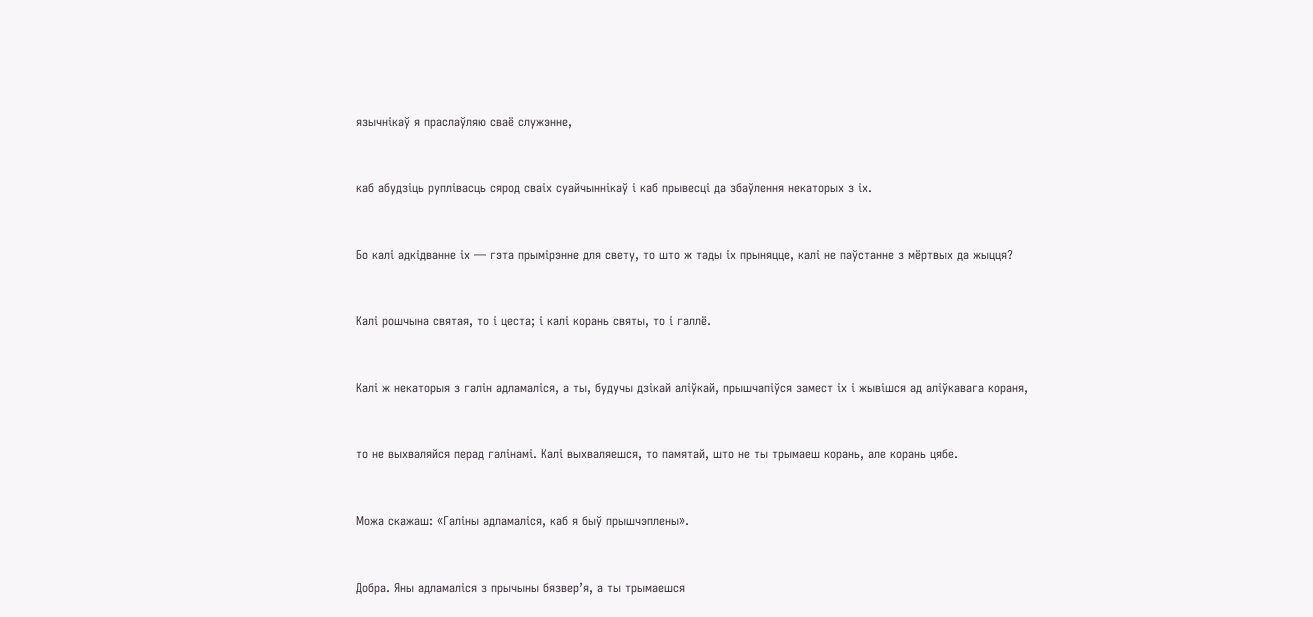язычнікаў я праслаўляю сваё служэнне,


каб абудзіць руплівасць сярод сваіх суайчыннікаў і каб прывесці да збаўлення некаторых з іх.


Бо калі адкідванне іх — гэта прымірэнне для свету, то што ж тады іх прыняцце, калі не паўстанне з мёртвых да жыцця?


Калі рошчына святая, то і цеста; і калі корань святы, то і галлё.


Калі ж некаторыя з галін адламаліся, а ты, будучы дзікай аліўкай, прышчапіўся замест іх і жывішся ад аліўкавага кораня,


то не выхваляйся перад галінамі. Калі выхваляешся, то памятай, што не ты трымаеш корань, але корань цябе.


Можа скажаш: «Галіны адламаліся, каб я быў прышчэплены».


Добра. Яны адламаліся з прычыны бязвер’я, а ты трымаешся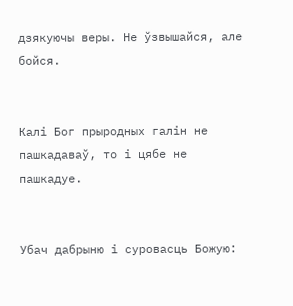дзякуючы веры. Не ўзвышайся, але бойся.


Калі Бог прыродных галін не пашкадаваў, то і цябе не пашкадуе.


Убач дабрыню і суровасць Божую: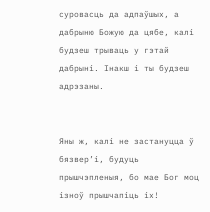суровасць да адпаўшых, а дабрыню Божую да цябе, калі будзеш трываць у гэтай дабрыні. Інакш і ты будзеш адрэзаны.


Яны ж, калі не застануцца ў бязвер’і, будуць прышчэпленыя, бо мае Бог моц ізноў прышчапіць іх!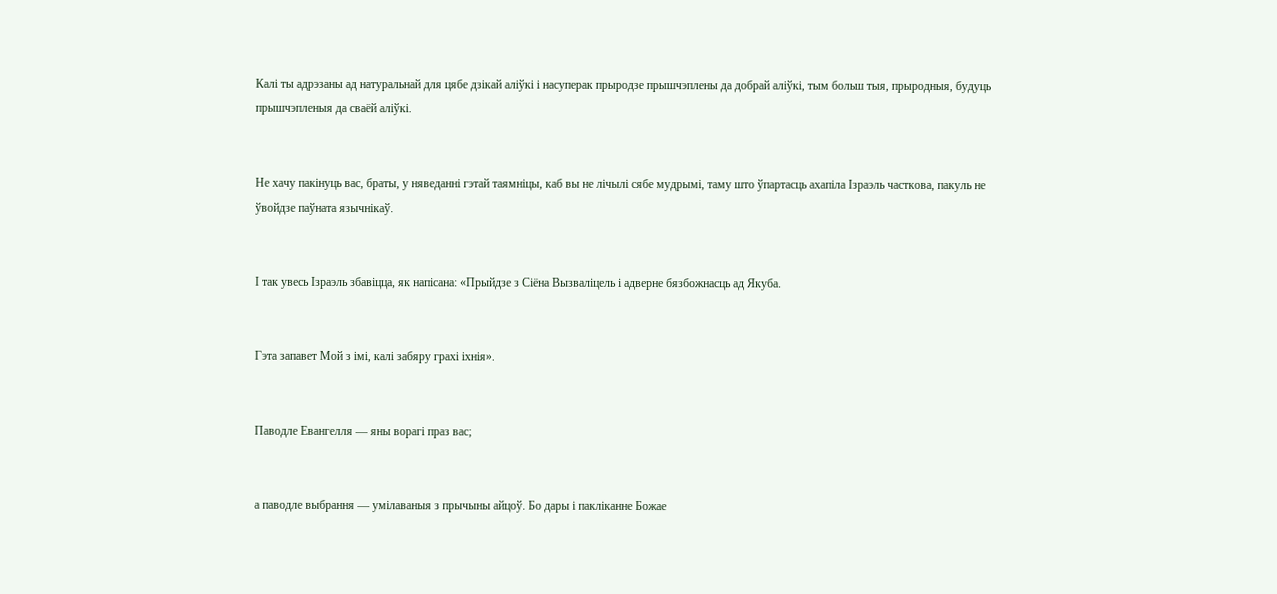Калі ты адрэзаны ад натуральнай для цябе дзікай аліўкі і насуперак прыродзе прышчэплены да добрай аліўкі, тым больш тыя, прыродныя, будуць прышчэпленыя да сваёй аліўкі.


Не хачу пакінуць вас, браты, у няведанні гэтай таямніцы, каб вы не лічылі сябе мудрымі, таму што ўпартасць ахапіла Ізраэль часткова, пакуль не ўвойдзе паўната язычнікаў.


І так увесь Ізраэль збавіцца, як напісана: «Прыйдзе з Сіёна Вызваліцель і адверне бязбожнасць ад Якуба.


Гэта запавет Мой з імі, калі забяру грахі іхнія».


Паводле Евангелля — яны ворагі праз вас;


а паводле выбрання — умілаваныя з прычыны айцоў. Бо дары і пакліканне Божае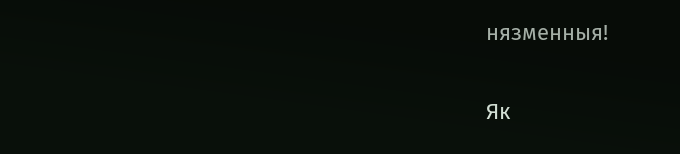нязменныя!


Як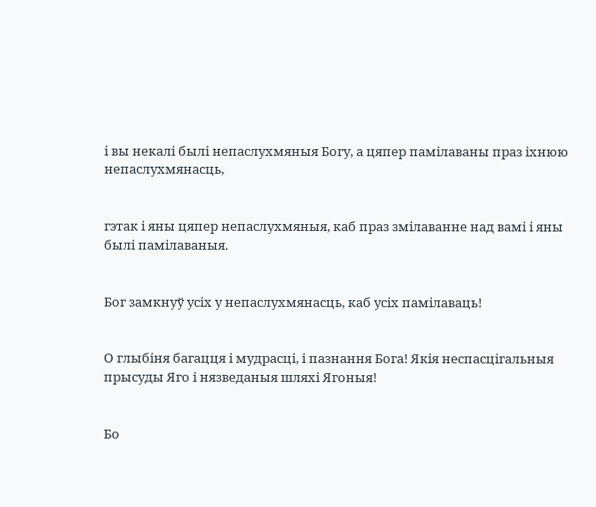і вы некалі былі непаслухмяныя Богу, а цяпер памілаваны праз іхнюю непаслухмянасць,


гэтак і яны цяпер непаслухмяныя, каб праз змілаванне над вамі і яны былі памілаваныя.


Бог замкнуў усіх у непаслухмянасць, каб усіх памілаваць!


О глыбіня багацця і мудрасці, і пазнання Бога! Якія неспасцігальныя прысуды Яго і нязведаныя шляхі Ягоныя!


Бо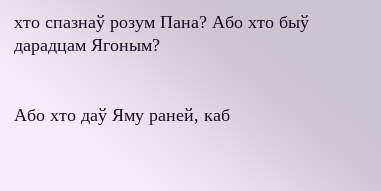хто спазнаў розум Пана? Або хто быў дарадцам Ягоным?


Або хто даў Яму раней, каб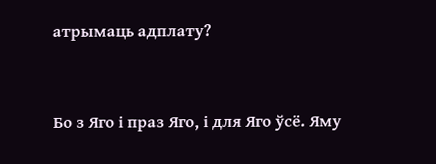атрымаць адплату?


Бо з Яго і праз Яго, і для Яго ўсё. Яму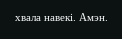хвала навекі. Амэн.